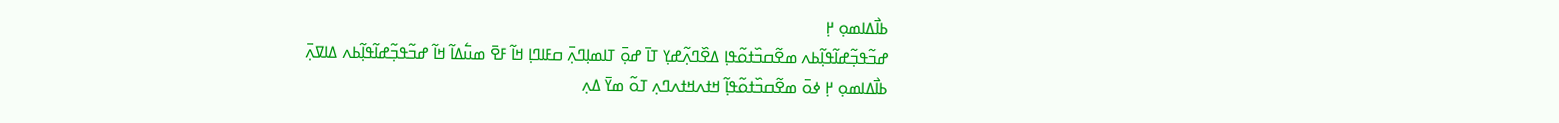ߕߊ߯ߡߊߘߋ߲ ߂߲
ߝߏ߬ߟߏ߲߬ߝߊ߬ߟߊ߲߬ߕߍ ߘߐ߬ߛߏ߰ߙߋ߬ߟߊ߲ ߡߐ߰ߣߍ߲߬ߝߌ߲ ߠߊ߫ ߝߋ߲߫ ߠߊߘߊ߲ߣߍ߲߫ ߛߓߊߣߊ߲ ߞߊ߬ ߓߐ߫ ߘߎ߱ߡߊ߬ ߞߊ߬ ߝߏ߬ߟߏ߲߬ߝߊ߬ߟߊ߲߬ߕߍ ߡߊߜߍ߲߫
ߕߊ߯ߡߊߘߋ߲ ߂߲ ߦߋ߫ ߘߐ߬ߛߏ߰ߙߋ߬ߟߊ߲߬ ߞߙߍߞߙߍߣߍ߲ ߠߋ߬ ߘߌ߫ ߡߍ߲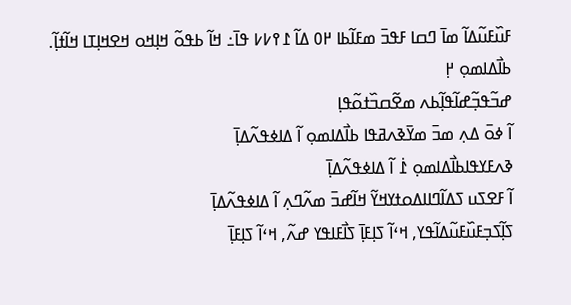ߓߎ߰ߓߎ߬ߡߊ߬ ߘߊ߫ ߣߛߊ ߓߟߏ߫ ߘߓߊ߬ߕߊ ߂߀ ߡߊ߬ ߁߉߇߇ ߟߊ߫߸ ߞߊ߬ ߕߟߋ߬ ߞߊ߲ߞߋ ߞߐߞߊ߲ߠߊ ߞߊ߬ߙߊ߲߬.
ߕߊ߯ߡߊߘߋ߲ ߂߲
ߝߏ߬ߟߏ߲߬ߝߊ߬ߟߊ߲߬ߕߍ ߘߐ߬ߛߏ߰ߙߋ߬ߟߊ߲
ߊ߬ ߦߋ߫ ߡߍ߲ ߘߏ߫ ߘߌ߫ߢߍߥߟߊ ߕߊ߯ߡߊߘߋ߲ ߊ߬ ߡߊߦߟߍ߬ߡߊ߲߫
ߢߍߓߌߟߊߕߊ߯ߡߊߘߋ߲ ߁߭ ߊ߬ ߡߊߦߟߍ߬ߡߊ߲߫
ߊ߬ ߓߐߖߎ ߖߡߊ߬ߣߊߊߡߋߙߌߞߌ߬ ߞߊ߬ߝߏ߫ ߘߍ߬ߣߍ߲ ߊ߬ ߡߊߦߟߍ߬ߡߊ߲߫
ߖߊ߲߬ߖߏ߲ߓߎ߰ߓߎ߬ߡߊ߬ߟߌ, ߞߵߊ߬ ߖߊ߲ߓߊ߲߫ ߖߊ߯ߓߊߟߌ ߝߍ߬, ߞߵߊ߬ ߖߊ߲ߓߊ߲߫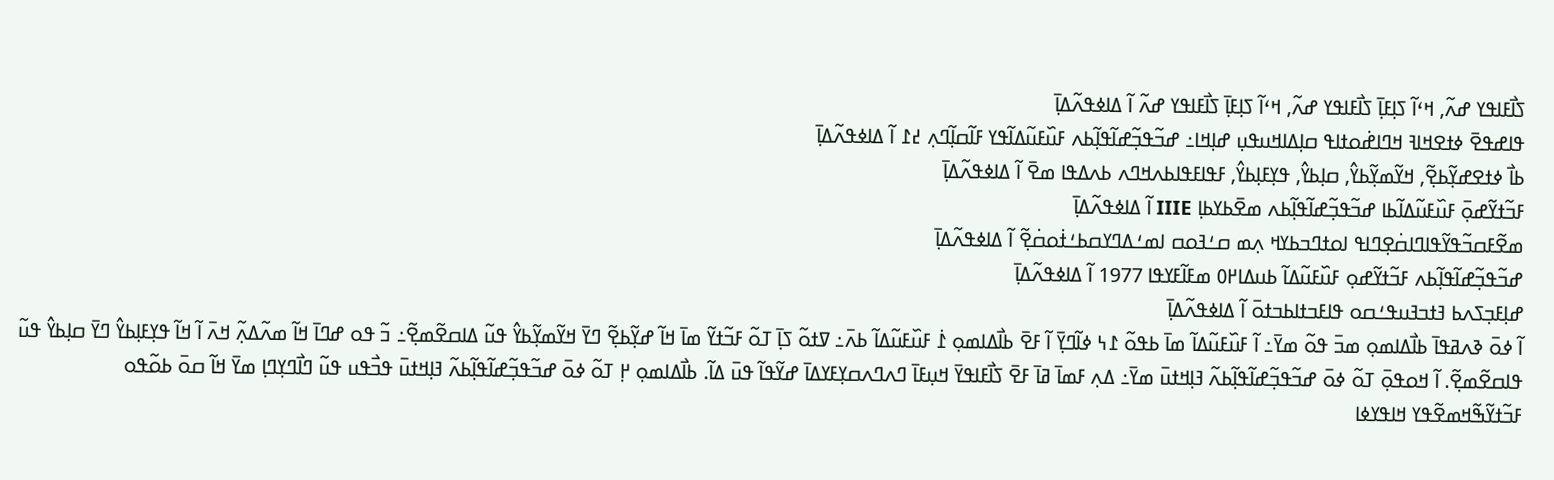ߖߊ߯ߓߊߟߌ ߝߍ߬, ߞߵߊ߬ ߖߊ߲ߓߊ߲߫ ߖߊ߯ߓߊߟߌ ߝߍ߬, ߞߵߊ߬ ߖߊ߲ߓߊ߲߫ ߖߊ߯ߓߊߟߌ ߝߍ߬ ߊ߬ ߡߊߦߟߍ߬ߡߊ߲߫
ߟߊߝߟߐ߫ ߦߙߐߞߊߔ ߞߣߊߝ߭ߋߙߊߟ ߛߊ߲ߡߊߞߎߟߎ߲ ߝߊ߲ߞߊ߸ ߝߏ߬ߟߏ߲߬ߝߊ߬ߟߊ߲߬ߕߍ ߓߎ߰ߓߎ߬ߡߊ߬ߟߌ ߓߊ߬ߛߊ߲߬ߣߍ߲ ߄߁ ߊ߬ ߡߊߦߟߍ߬ߡߊ߲߫
ߕߊ߯ ߦߙߐߝߌ߲߬ߕߐ߲߬, ߞߌ߬ߘߌ߲߬ߕߌ߮, ߛߊ߲ߕߌ߮, ߟߌ߲ߓߊ߲ߕߌ߮, ߓߟߊߓߟߊߕߍߞߣߍ ߕߍߡߟߊ ߘߐ߫ ߊ߬ ߡߊߦߟߍ߬ߡߊ߲߫
ߓߏ߬ߙߌ߬ߝߋ߲߫ ߓߎ߰ߓߎ߬ߡߊ߬ߕߊ ߝߏ߬ߟߏ߲߬ߝߊ߬ߟߊ߲߬ߕߍ ߘߐ߫ߕߌߕߊ߲ IIIE ߊ߬ ߡߊߦߟߍ߬ߡߊ߲߫
ߘߐ߬ߓߛߏ߬ߟߌ߬ߟߊߣߊߛ߭ߐ߲ߣߊߟ ߊߋߙߣߏߕߌߞ ߍ߲ߘ ߛߑߔߋߛ ߊߘߑߡߣߌߛߕߑߙ߭ߋߛ߭ߐ߲߬ ߊ߬ ߡߊߦߟߍ߬ߡߊ߲߫
ߝߏ߬ߟߏ߲߬ߝߊ߬ߟߊ߲߬ߕߍ ߓߏ߬ߙߌ߬ߝߋ߲ ߓߎ߰ߓߎ߬ߡߊ߬ ߕߎߡߊ߂߀ ߘߓߊ߬ߓߌߟߊ 1977 ߊ߬ ߡߊߦߟߍ߬ߡߊ߲߫
ߝߊ߲ߓߏ߲ߖߍߕ ߔߙߏߔߎߟߑߛߋ ߟߊߓߏߙߊߕߏߙߋ߫ ߊ߬ ߡߊߦߟߍ߬ߡߊ߲߫
ߊ߬ ߦߋ߫ ߢߍߥߟߊ߫ ߕߊ߯ߡߊߘߋ߲ ߘߏ߫ ߟߋ߬ ߘߌ߫߸ ߊ߬ ߓߎ߰ߓߎ߬ߡߊ߬ ߘߊ߫ ߕߟߋ߬ ߁߆ ߦߊ߬ߣߌ߲߫ ߊ߬ ߓߐ߫ ߕߊ߯ߡߊߘߋ߲ ߁߭ ߓߎ߰ߓߎ߬ߡߊ߬ ߕߍ߫߸ ߜߙߋ߬ ߖߊ߲߫ ߠߋ߬ ߓߏ߬ߙߌ߬ ߘߊ߫ ߞߊ߬ ߝߌ߲߬ߕߐ߲߬ ߣߌ߫ ߞߌ߬ߘߌ߲߬ߕߌ߮ ߟߎ߬ ߡߊߛߐ߬ߘߐ߲߬߸ ߏ߬ ߟߋ ߝߣߊ߫ ߞߊ߬ ߘߍ߬ߡߍ߲߬ ߞߍ߫ ߊ߬ ߞߊ߬ ߟߌ߲ߓߊ߲ߕߌ߮ ߣߌ߫ ߛߊ߲ߕߌ߮ ߟߎ߬ ߟߊߛߐ߬ߘߐ߲߬. ߊ߬ ߞߋߟߋ߲߫ ߠߋ߬ ߦߋ߫ ߝߏ߬ߟߏ߲߬ߝߊ߬ߟߊ߲߬ߕߍ߬ ߔߊ߲ߞߙߎ߫ ߘߌ߫߸ ߡߍ߲ ߓߘߊ߫ ߥߊ߫ ߓߐ߫ ߖߊ߯ߓߊߟߌ߫ ߞߎ߲ߓߊ߫ ߣߍߣߍߛߌ߲ߓߌߡߊ߫ ߝߌ߬ߟߊ߬ ߟߎ߫ ߡߊ߬. ߕߊ߯ߡߊߘߋ߲ ߂߲ ߠߋ߬ ߦߋ߫ ߝߏ߬ߟߏ߲߬ߝߊ߬ߟߊ߲߬ߕߍ߬ ߔߊ߲ߞߙߎ߫ ߟߏ߯ߟߎ ߟߎ߬ ߣߊ߯ߣߌ߲ߣߊ߲ ߘߌ߫ ߞߊ߬ ߛߋ߫ ߕߋ߬ߟߋ ߓߏ߬ߙߌ߬ߒ߬ߞߘߐ߬ߟߌ ߞߊߟߌߦߊ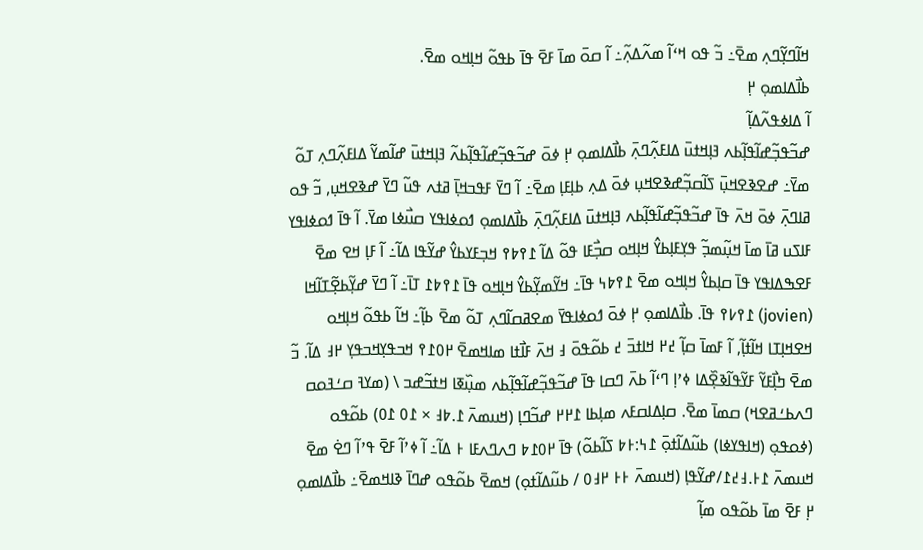ߞߊ߬ߣߌ߲߬ߣߍ߲ ߘߐ߫߸ ߏ߬ ߟߋ ߞߵߊ߬ ߘߍ߬ߡߍ߲߬߸ ߊ߬ ߛߋ߫ ߘߊ߫ ߓߐ߫ ߟߊ߫ ߕߟߋ߬ ߞߊ߲ߞߋ ߘߐ߫.
ߕߊ߯ߡߊߘߋ߲ ߂߲
ߊ߬ ߡߊߦߟߍ߬ߡߊ߲߬
ߝߏ߬ߟߏ߲߬ߝߊ߬ߟߊ߲߬ߕߍ ߔߊ߲ߞߙߎ߫ ߡߊߓߍ߲߬ߣߍ߲߫ ߕߊ߯ߡߊߘߋ߲ ߂߲ ߦߋ߫ ߝߏ߬ߟߏ߲߬ߝߊ߬ߟߊ߲߬ߕߍ߬ ߔߊ߲ߞߙߎ߫ ߝߊ߬ߘߌ߬ ߡߊߓߍ߲߬ߣߍ߲ ߠߋ߬ ߘߌ߫߸ ߝߐߢߐߞߎ߲߫ ߖߊ߬ߛߏ߲߬ߝߢߐߞߎ߲ ߦߋ߫ ߡߍ߲ ߕߊ߲ߓߊ߲ ߘߐ߫߸ ߊ߬ ߣߌ߫ ߓߟߏߞߊ߲߫ ߥߙߍ ߟߎ߬ ߣߌ߫ ߝߢߐߞߎ߲, ߏ߬ ߟߋ ߥߊߣߍ߲߫ ߦߋ߫ ߞߍ߫ ߟߊ߫ ߝߏ߬ߟߏ߲߬ߝߊ߬ߟߊ߲߬ߕߍ ߔߊ߲ߞߙߎ߫ ߡߊߓߍ߲߬ߣߍ߲߫ ߕߊ߯ߡߊߘߋ߲ ߗߋߦߊߟߌ ߛߎ߯ߦߊ ߘߌ߫. ߊ߬ ߟߊ߫ ߗߋߦߊߟߌ ߓߊߖߎ ߥߊ߫ ߘߊ߫ ߞߎ߲߬ߘߏ߲߬ ߟߌ߲ߓߊ߲ߕߌ߮ ߞߊ߲ߞߋ ߛߏ߲߯ߓߊ ߟߋ߬ ߡߊ߬ ߁߉߈߉ ߞߏ߲ߓߌߕߌ߮ ߝߌ߬ߟߊ ߡߊ߬߸ ߊ߬ ߓߊ߲ ߞߐ ߘߐ߫ ߓߐߒߡߊߟߌ ߟߊ߫ ߛߊ߲ߕߌ߮ ߞߊ߲ߞߋ ߘߐ߫ ߁߉߈߆ ߟߊ߫߸ ߞߌ߬ߘߌ߲߬ߕߌ߮ ߞߊ߲ߞߋ ߟߊ߫ ߁߉߈߁ ߠߊ߫߸ ߊ߬ ߣߌ߫ ߝߌ߲߬ߕߐ߲߬ߠߊ߬ߞߊ (jovien) ߁߉߇߉ ߟߊ߫. ߕߊ߯ߡߊߘߋ߲ ߂߲ ߦߋ߫ ߗߋߦߊߟߌ߫ ߘߐߥߛߊ߬ߣߍ߲ ߠߋ߬ ߘߐ߫ ߕߊ߲߬߸ ߞߊ߬ ߕߟߋ߬ ߞߊ߲ߞߋ ߞߐߞߊ߲ߠߊ ߞߊ߬ߙߊ߲߬, ߊ߬ ߓߘߊ߫ ߛߊ߲߬ ߄߂ ߞߊߙߏ߫ ߄ ߕߋ߬ߟߋ߫ ߃ ߞߍ߫ ߓߊ߯ߙߊ ߘߊߞߘߐ߫ ߂߀߁߉ ߞߏߟߌ߲ߞߏߟߌ߲ ߂߃ ߡߊ߬. ߏ߬ ߘߐ߫ ߤߊ߲߯ߓߌ߬ ߓߌ߬ߟߊ߬ߢߐ߲߰ߡߊ ߦߴߊ߲ ߣߵߊ߬ ߕߍ߫ ߣߛߊ ߟߊ߫ ߝߏ߬ߟߏ߲߬ߝߊ߬ߟߊ߲߬ߕߍ ߘߎ߲߰ߧߊ ߞߙߏ߬ߝߏ \ (ߘߌߔ ߛߑߔߋߛ ߣߍߕߑߥߐߞ) ߛߘߊ߫ ߘߐ߫. ߛߊ߲ߡߊߛߓߍ ߘߊ߲ߕߊ ߁߂߂ ߝߏ߬ߣߊ߲ (ߞߎߘߍ߫ ߁.߈߃ × ߁߀ ߁߀) ߕߋ߬ߟߋ (ߦߋߟߋ߲ (ߞߊߟߌߦߊ) ߕߎ߬ߡߊ߬ߙߋ߲߫ ߁߆:߅߈ ߖߊ߬ߕߋ߬) ߟߊ߫ ߂߀߁߈ ߣߍߣߍߓߊ ߅ ߡߊ߬߸ ߊ߬ ߦߴߊ߬ ߓߐ߫ ߟߴߊ߬ ߣߐ߭ ߘߐ߫ ߞߎߘߍ߫ ߁߅.߃߄߁/ߝߌ߬ߟߊ߲ (ߞߎߘߍ߫ ߅߅ ߂߃߀ / ߕߎ߬ߡߊ߬ߙߋ߲) ߞߘߐ߫ ߕߋ߬ߟߋ ߝߣߊ߫ ߢߊߞߘߐ߫߸ ߕߊ߯ߡߊߘߋ߲ ߂߲ ߓߐ߫ ߘߊ߫ ߕߋ߬ߟߋ ߘߊ߲߬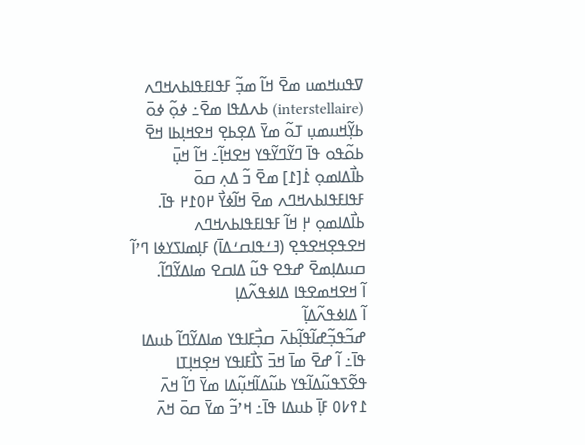ߜߟߎߞߘߎ ߘߐ߫ ߞߊ߬ ߘߏ߲߬ ߓߟߊߓߟߊߕߍߞߣߍ (interstellaire) ߕߍߡߟߊ ߘߐ߫߸ ߦߋ߲߬ ߦߋ߫ ߕߌ߲߬ߞߎߘߎ߲ ߠߋ߬ ߘߌ߫ ߡߐ߲ߕߐ߲ ߞߐߞߊ߲ߕߊ ߞߐ߫ ߕߋ߬ߟߋ ߟߊ߫ ߣߌ߬ߣߌ߬ߟߌ ߞߐߞߊ߲߬߸ ߞߊ߬ ߞߎ߲߫ ߕߊ߯ߡߊߘߋ߲ ߁߭[߁] ߘߐ߫ ߏ߬ ߡߍ߲ ߛߋ߫ ߓߟߊߓߟߊߕߍߞߣߍ ߘߐ߫ ߞߊ߬ߦߌ߯ ߂߀߁߂ ߟߊ߫. ߕߊ߯ߡߊߘߋ߲ ߂߲ ߞߊ߬ ߓߟߊߓߟߊߕߍߞߣߍ ߞߐߟߐ߲ߞߐߟߐ߲ (ߔߑߟߊߛߑߡߊ߫) ߓߊ߲ߘߊߖߌߦߊ ߣߴߊ߬ ߛߎߡߊ߲ߘߐ߫ ߝߟߐ ߟߎ߬ ߡߊߛߐ ߘߊߡߌ߬ߣߊ߬.
ߊ߬ ߞߐߞߘߐߟߊ ߡߊߦߟߍ߬ߡߊ߲
ߊ߬ ߡߊߦߟߍ߬ߡߊ߲߬
ߝߏ߬ߟߏ߲߬ߝߊ߬ߟߊ߲߬ߕߍ߫ ߛߏ߲߯ߓߊߟߌ ߘߊߡߌ߬ߣߊ߬ ߕߎߡߊ ߟߊ߫߸ ߊ߬ ߝߐ߫ ߘߊ߫ ߞߏ߫ ߖߊ߯ߓߊߟߌ ߞߐ߲ߞߊ߲ߠߊ ߟߐ߬ߖߟߎ߬ߡߊ߬ߟߌ ߕߎ߬ߡߊ߬ߞߎ߲߬ߡߊ ߘߌ߫ ߣߊ߬ ߞߍ߫ ߁߉߇߀ ߓߊ߲߫ ߕߎߡߊ ߟߊ߫߸ ߞߴߏ߬ ߘߌ߫ ߛߋ߫ ߞߍ߫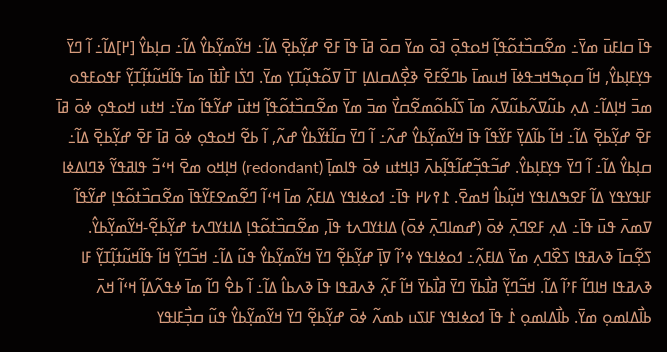ߟߊ߫ ߛߊߓߎ߫ ߘߌ߫߸ ߘߐ߬ߛߏ߰ߙߋ߬ߟߊ߲߬ ߞߋߟߋ߲߫ ߔߋ߫ ߘߌ߫ ߛߋ߫ ߥߊ߫ ߟߊ߫ ߓߐ߫ ߝߌ߲߬ߕߐ߲߫ ߡߊ߬߸ ߞߌ߬ߘߌ߲߬ߕߌ߮ ߡߊ߬߸ ߛߊ߲ߕߌ߮ [߂]ߡߊ߬߸ ߊ߬ ߣߌ߫ ߟߌ߲ߓߊ߲ߕߌ߮, ߞߊ߬ ߛߋ߲ߒߞߏߟߦߊ߫ ߞߎߘߊ߫ ߕߣߐ߬ߓߐ߫ ߢߐ߲߯ߡߛߊߡߊ߲ ߠߊ߫ ߜߋ߬ߟߎ߲߬ߠߌ߲ ߘߌ߫. ߣߖ߭ߊ ߓߊ߯ߙߊ߫ ߘߊ߫ ߟߊ߬ߞߎ߬ߙߊ߲߬ߠߌ߲߬ ߓߟߋߓߟߋ ߘߏ߫ ߞߊ߲ߡߊ߬߸ ߡߍ߲ ߕߎ߬ߜߍ߬ߕߎ߬ߜߍ߬ ߘߊ߫ ߖߊ߬ߕߋ߬ߘߐ߬ߛߌ߯ ߘߏ߫ ߘߌ߫ ߘߐ߬ߛߏ߰ߙߋ߬ߟߊ߲߬ ߞߙߎ߫ ߝߌ߬ߟߊ߬ ߘߌ߫߸ ߞߙߎ ߞߋߟߋ߲ ߦߋ߫ ߥߊ߫ ߓߐ߫ ߝߌ߲߬ߕߐ߲߫ ߡߊ߬߸ ߞߊ߬ ߕߊ߬ߡߌ߲߫ ߓߌ߬ߟߊ߬ ߟߊ߫ ߞߌ߬ߘߌ߲߬ߕߌ߮ ߝߍ߬߸ ߊ߬ ߣߌ߫ ߛߊ߬ߙߌ߬ߕߌ߮ ߝߍ߬, ߊ߬ ߕߐ߬ ߞߋߟߋ߲ ߦߋ߫ ߥߊ߫ ߓߐ߫ ߝߌ߲߬ߕߐ߲߫ ߡߊ߬߸ ߛߊ߲ߕߌ߮ ߡߊ߬߸ ߊ߬ ߣߌ߫ ߟߌ߲ߓߊ߲ߕߌ߮. ߝߏ߬ߟߏ߲߬ߝߊ߬ߟߊ߲߬ߕߍ߫ ߔߊ߲ߞߙߎ ߦߋ߫ ߟߊߘߊ߲߫ (redondant) ߞߊ߲ߞߋ ߘߐ߫ ߞߵߏ߬ ߟߊߥߟߌ߬ ߢߣߊߡߦߊ ߓߊߟߌߟߌ ߡߊ߬ ߓߐߒߡߊߟߌ ߞߎ߲߬ߕߊ߮ ߞߘߐ߫. ߁߉߇߂ ߟߊ߫߸ ߗߋߦߊߟߌ ߡߊߓߍ߲߬ ߘߊ߫ ߞߵߊ߬ ߣߐ߬ߘߐߓߌ߬ߟߊ߫ ߘߐ߬ߛߏ߰ߙߋ߬ߟߊ߲ ߝߌ߬ߟߊ߬ ߜߘߍ߫ ߟߎ߫ ߟߊ߫߸ ߡߍ߲ ߓߐߣߍ߲߫ ߦߋ߫ (ߝߘߊߣߍ߲߫ ߦߋ߫) ߡߊߙߌߣߍߙ ߟߊ߫, ߘߐ߬ߛߏ߰ߙߋ߬ߟߊ߲ ߡߊߙߌߣߍߙ ߝߌ߲߬ߕߐ߲߬-ߞߌ߬ߘߌ߲߬ߕߌ߮. ߖߐ߲߬ߛߊ߫ ߢߍߥߟߊ ߖߐ߰ߣߍ߲ ߘߌ߫ ߡߊߓߍ߲߬߸ ߗߋߦߊߟߌ ߦߴߊ߬ ߜߊ߲߫ ߝߌ߲߬ߕߐ߲߬ ߣߌ߫ ߞߌ߬ߘߌ߲߬ߕߌ߮ ߟߎ߬ ߡߊ߬߸ ߞߏ߬ߣߌ߲߬ ߞߊ߬ ߟߊ߬ߞߎ߬ߙߊ߲߬ߠߌ߲߬ ߓߊ ߢߍߥߟߊ ߞߊߣߊ߬ ߓߴߊ߬ ߡߊ߬. ߞߏ߬ߣߌ߲߬ ߥߊ߯ߕߌ߫ ߣߌ߫ ߥߊ߯ߕߌ߫ ߞߊ߬ ߓߍ߲߬ ߢߍߥߟߊ ߟߊ߫ ߢߍߕߊ߮ ߡߊ߬߸ ߊ߬ ߕߐ߮ ߣߊ߬ ߘߊ߫ ߦߟߍ߬ߡߊ߲߬ ߞߵߊ߬ ߞߍ߫ ߕߊ߯ߡߊߘߋ߲ ߘߌ߫. ߕߊ߯ߡߊߘߋ߲ ߁߭ ߟߊ߫ ߗߋߦߊߟߌ ߓߊߖߎ ߕߘߍ߬ ߦߋ߫ ߝߌ߲߬ߕߐ߲߬ ߣߌ߫ ߞߌ߬ߘߌ߲߬ߕߌ߮ ߟߎ߬ ߛߏ߲߯ߓߊߟߌ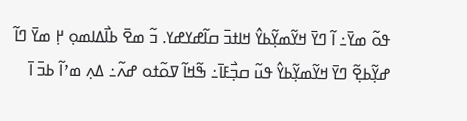ߟߋ߬ ߘߌ߫߸ ߊ߬ ߣߌ߫ ߞߌ߬ߘߌ߲߬ߕߌ߮ ߞߊߙߏ߫ ߛߊ߬ߝߌߝߌ. ߏ߬ ߘߐ߫ ߕߊ߯ߡߊߘߋ߲ ߂߲ ߘߌ߫ ߣߊ߬ ߝߌ߲߬ߕߐ߲߬ ߣߌ߫ ߞߌ߬ߘߌ߲߬ߕߌ߮ ߟߎ߬ ߛߏ߲߯ߓߊ߫߸ ߒ߬ߞߊ߬ ߜߋ߬ߙߋ ߝߍ߬߸ ߡߍ߲ ߘߴߊ߬ ߕߏ߫ ߊ߫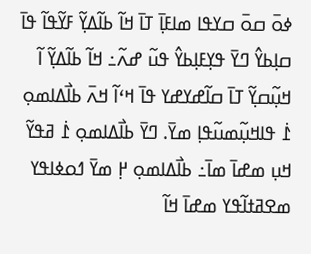ߦߋ߫ ߛߋ߫ ߛߌߟߊ ߘߊߓߊ߲߫ ߠߊ߫ ߞߊ߬ ߕߊ߬ߡߌ߲߬ ߓߌ߬ߟߊ߬ ߟߊ߫ ߛߊ߲ߕߌ߮ ߣߌ߫ ߟߌ߲ߓߊ߲ߕߌ߮ ߟߎ߬ ߝߍ߬߸ ߞߊ߬ ߕߊ߬ߡߌ߲߬ ߊ߬ ߞߎ߲߬ߛߌ߲߬ ߠߊ߫ ߛߊ߬ߝߌߝߌ ߟߊ߫ ߞߵߊ߬ ߞߍ߫ ߕߊ߯ߡߊߘߋ߲ ߁߭ ߟߊߞߎ߲߬ߘߎ߬ߟߊ߲ ߘߌ߫. ߣߌ߫ ߕߊ߯ߡߊߘߋ߲ ߁߭ ߥߟߌ߬ ߞߎ߲ ߘߝߊ߫ ߘߊ߫߸ ߕߊ߯ߡߊߘߋ߲ ߂߲ ߘߌ߫ ߗߋߦߊߟߌ ߘߐߥߙߊ߬ߟߌ ߘߝߊ߫ ߞߊ߬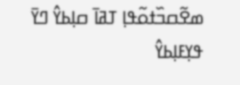ߘߐ߬ߛߏ߰ߙߋ߬ߟߊ߲ ߠߥߊ߫ ߛߊ߲ߕߌ߮ ߣߌ߫ ߟߌ߲ߓߊ߲ߕߌ߮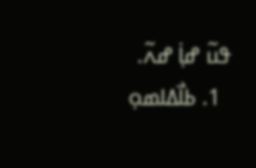ߟߎ߬ ߝߊ߲߭ ߝߍ߬.
  1. ߕߊ߯ߡߊߘߋ߲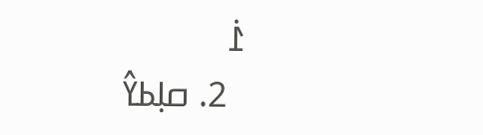߁߭
  2. ߛߊ߲ߕߌ߮